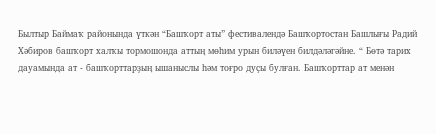Былтыр Баймаҡ районында үткән “Башҡорт аты” фестивалендә Башҡортостан Башлығы Радий Хәбиров башҡорт халҡы тормошонда аттың мөһим урын биләүен билдәләгәйне. “ Бөтә тарих дауамында ат - башҡорттарҙың ышаныслы һәм тоғро дуҫы булған. Башҡорттар ат менән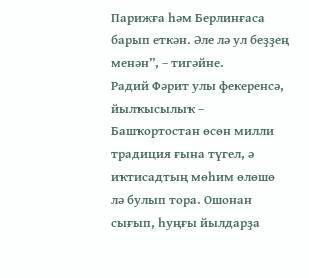Парижға һәм Берлинғаса барып еткән. Әле лә ул беҙҙең менән”, – тигәйне.
Радий Фәрит улы фекеренсә, йылҡысылыҡ – Башҡортостан өсөн милли традиция ғына түгел, ә иҡтисадтың мөһим өлөшө лә булып тора. Ошонан сығып, һуңғы йылдарҙа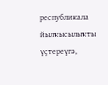республикала йылҡысылыҡты үҫтереүгә,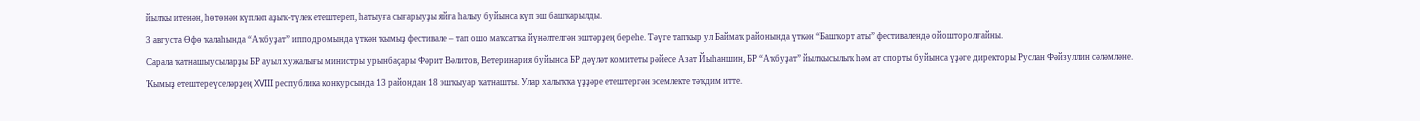йылҡы итенән, һөтөнән күпләп аҙыҡ-түлек етештереп, һатыуға сығарыуҙы яйға һалыу буйынса күп эш башҡарылды.
3 августа Өфө ҡалаһында “Аҡбуҙат” ипподромында үткән ҡымыҙ фестивале – тап ошо маҡсатҡа йүнәлтелгән эштәрҙең береһе. Тәүге тапҡыр ул Баймаҡ районында үткән “Башҡорт аты” фестивалендә ойошторолғайны.
Сарала ҡатнашыусыларҙы БР ауыл хужалығы министры урынбаҫары Фәрит Вәлитов, Ветеринария буйынса БР дәүләт комитеты рәйесе Азат Йыһаншин, БР “Аҡбуҙат” йылҡысылыҡ һәм ат спорты буйынса үҙәге директоры Руслан Фәйзуллин сәләмләне.
Ҡымыҙ етештереүселәрҙең XVIII республика конкурсында 13 райондан 18 эшҡыуар ҡатнашты. Улар халыҡҡа үҙҙәре етештергән эсемлекте тәҡдим итте.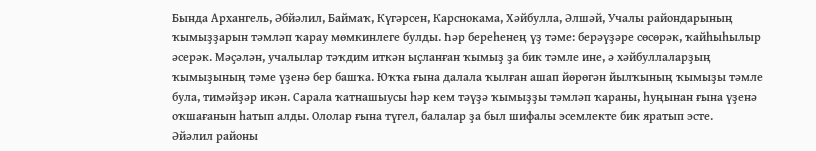Бында Архангель, Әбйәлил, Баймаҡ, Күгәрсен, Карснокама, Хәйбулла, Әлшәй, Учалы райондарының ҡымыҙҙарын тәмләп ҡарау мөмкинлеге булды. Һәр береһенең үҙ тәме: берәүҙәре сөсөрәк, ҡайһыһылыр әсерәк. Мәҫәлән, учалылар тәҡдим иткән ыҫланған ҡымыҙ ҙа бик тәмле ине, ә хәйбуллаларҙың ҡымыҙының тәме үҙенә бер башҡа. Юҡҡа ғына далала ҡылған ашап йөрөгән йылҡының ҡымыҙы тәмле була, тимәйҙәр икән. Сарала ҡатнашыусы һәр кем тәүҙә ҡымыҙҙы тәмләп ҡараны, һуңынан ғына үҙенә оҡшағанын һатып алды. Ололар ғына түгел, балалар ҙа был шифалы эсемлекте бик яратып эсте.
Әйәлил районы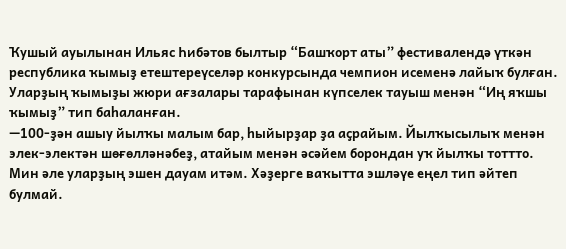Ҡушый ауылынан Ильяс Һибәтов былтыр “Башҡорт аты” фестивалендә үткән республика ҡымыҙ етештереүселәр конкурсында чемпион исеменә лайыҡ булған. Уларҙың ҡымыҙы жюри ағзалары тарафынан күпселек тауыш менән “Иң яҡшы ҡымыҙ” тип баһаланған.
—100-ҙән ашыу йылҡы малым бар, һыйырҙар ҙа аҫрайым. Йылҡысылыҡ менән элек-электән шөғөлләнәбеҙ, атайым менән әсәйем борондан уҡ йылҡы тоттто. Мин әле уларҙың эшен дауам итәм. Хәҙерге ваҡытта эшләүе еңел тип әйтеп булмай.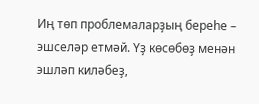Иң төп проблемаларҙың береһе – эшселәр етмәй. Үҙ көсөбөҙ менән эшләп киләбеҙ,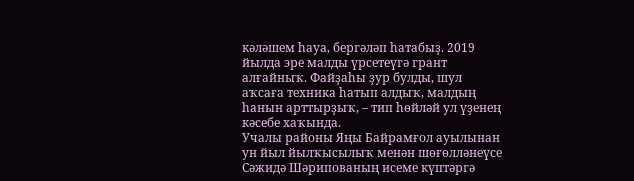кәләшем һауа, бергәләп һатабыҙ. 2019 йылда эре малды үрсетеүгә грант алғайныҡ. Файҙаһы ҙур булды, шул аҡсаға техника һатып алдыҡ, малдың һанын арттырҙыҡ, – тип һөйләй ул үҙенең кәсебе хаҡында.
Учалы районы Яңы Байрамғол ауылынан ун йыл йылҡысылыҡ менән шөғөлләнеүсе Сәжидә Шәрипованың исеме күптәргә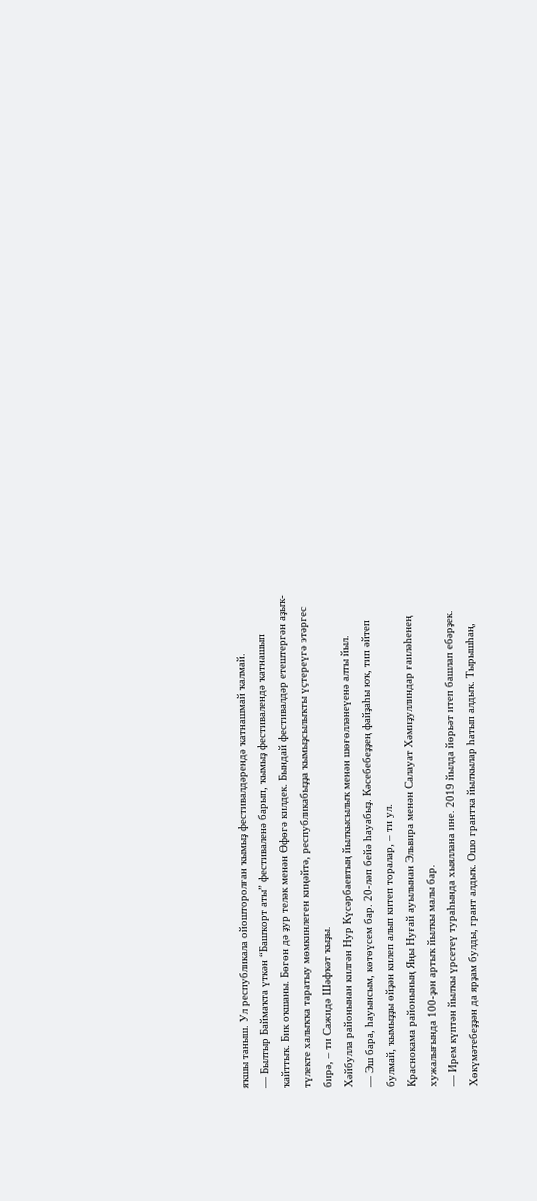яҡшы таныш. Ул республикала ойошторолған ҡымыҙ фестивалдәрендә ҡатнашмай ҡалмай.
— Былтыр Баймаҡта үткән “Башҡорт аты” фестиваленә барып, ҡымыҙ фестивалендә ҡатнашып ҡайттыҡ. Бик оҡшаны. Бөгөн дә ҙур теләк менән Өфөгә килдек. Бындай фестивалдәр етештергән аҙыҡ-түлекте халыҡҡа таратыу мөмкинлеген киңәйтә, республикабыҙҙа ҡымыҙсылыҡты үҫтереүгә этәргес бирә, – ти Сажидә Шәфҡәт ҡыҙы.
Хәйбулла районынан килгән Нур Күсәрбаевтың йылҡысылыҡ менән шөғөлләнеүенә алты йыл.
— Эш бара, һауынсым, көтөүсем бар. 20-ләп бейә һауабыҙ. Кәсебебеҙҙең файҙаһы юҡ, тип әйтеп булмай, ҡымыҙҙы өйҙән килеп алып китеп торалар, – ти ул.
Краснокама районының Яңы Нуғай ауылынан Эльвира менән Салауат Хәмиҙуллиндар ғаиләһенең хужалығында 100-ҙән артыҡ йылҡы малы бар.
— Ирем күптән йылҡы үрсетеү тураһында хыяллана ине. 2019 йылда йөрьәт итеп башлап ебәрҙек. Хөкүмәтебеҙҙән да ярҙам булды, грант алдыҡ. Ошо грантҡа йылҡылар һатып алдыҡ. Тырышһаң,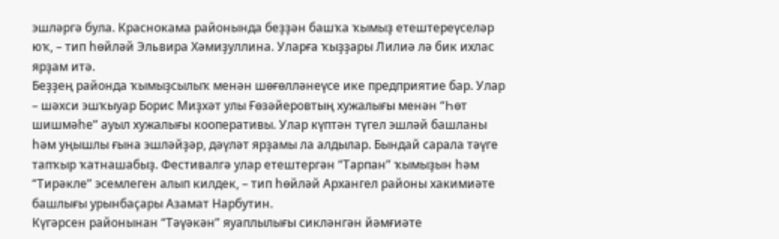эшләргә була. Краснокама районында беҙҙән башҡа ҡымыҙ етештереүселәр юҡ, – тип һөйләй Эльвира Хәмиҙуллина. Уларға ҡыҙҙары Лилиә лә бик ихлас ярҙам итә.
Беҙҙең районда ҡымыҙсылыҡ менән шөғөлләнеүсе ике предприятие бар. Улар – шәхси эшҡыуар Борис Миҙхәт улы Ғөзәйеровтың хужалығы менән “Һөт шишмәһе” ауыл хужалығы кооперативы. Улар күптән түгел эшләй башланы һәм уңышлы ғына эшләйҙәр, дәүләт ярҙамы ла алдылар. Бындай сарала тәүге тапҡыр ҡатнашабыҙ. Фестивалгә улар етештергән “Тарпан” ҡымыҙын һәм “Тирәкле” эсемлеген алып килдек, – тип һөйләй Архангел районы хакимиәте башлығы урынбаҫары Азамат Нарбутин.
Күгәрсен районынан “Тәүәкән” яуаплылығы сикләнгән йәмғиәте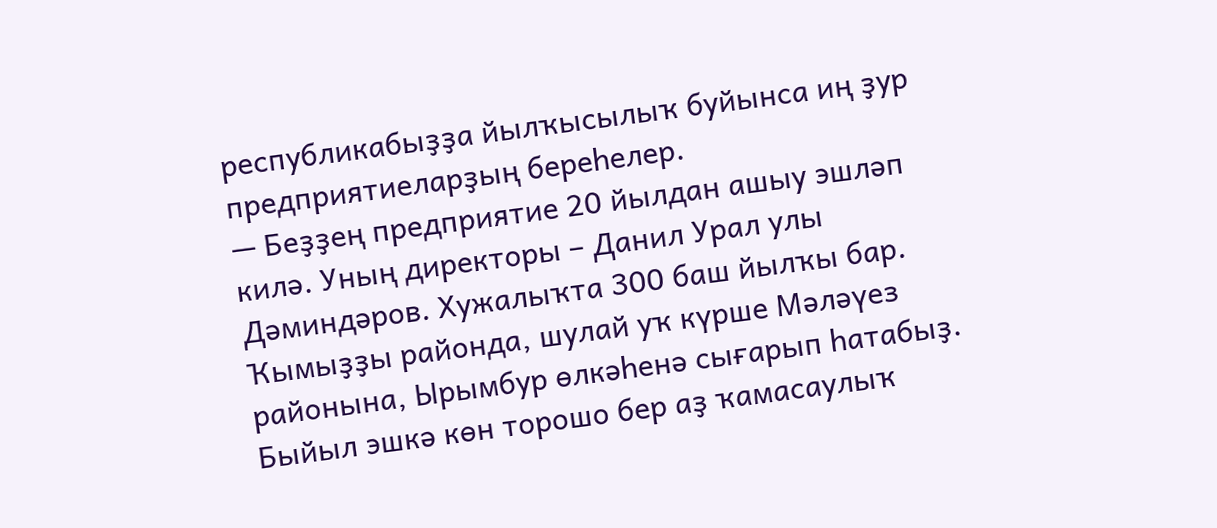республикабыҙҙа йылҡысылыҡ буйынса иң ҙур предприятиеларҙың береһелер.
— Беҙҙең предприятие 20 йылдан ашыу эшләп килә. Уның директоры – Данил Урал улы Дәминдәров. Хужалыҡта 300 баш йылҡы бар. Ҡымыҙҙы районда, шулай уҡ күрше Мәләүез районына, Ырымбур өлкәһенә сығарып һатабыҙ. Быйыл эшкә көн торошо бер аҙ ҡамасаулыҡ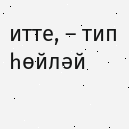итте, – тип һөйләй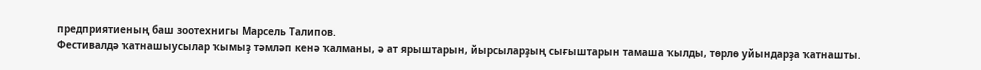предприятиеның баш зоотехнигы Марсель Талипов.
Фестивалдә ҡатнашыусылар ҡымыҙ тәмләп кенә ҡалманы, ә ат ярыштарын, йырсыларҙың сығыштарын тамаша ҡылды, төрлө уйындарҙа ҡатнашты.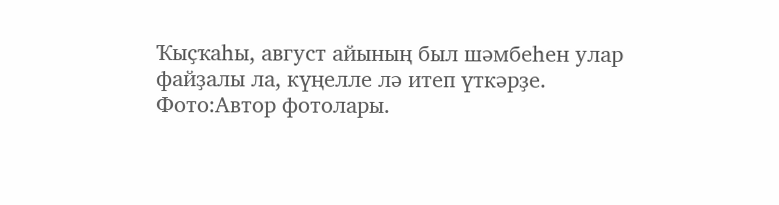Ҡыҫҡаһы, август айының был шәмбеһен улар файҙалы ла, күңелле лә итеп үткәрҙе.
Фото:Автор фотолары.